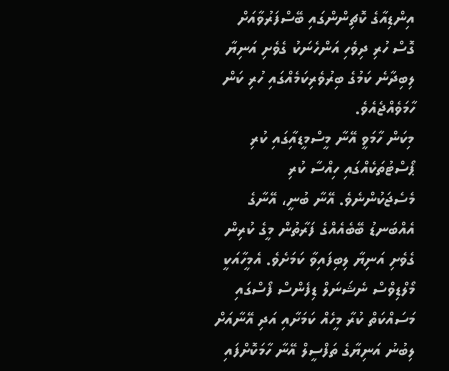އިންޑިއާގެ ކޮޗިންންގައި ބޭސްފަރުވާއަށް ގޮސް ހުރި ދިވެހި އަންހެނަކު ގެވެށި އަނިޔާ ލިބިދާނެ ކަމުގެ ބިރުވެރިކަމެއްގައި ހުރި ކަން ހާމަވެއްޖެއެވެ.
މިކަން ހާމަވީ އޭނާ މީސްމީޑއިާގައި ކުރި ޕޯސްޓުތަކެއްގައި ހިއްސާ ކުރި މެސެޖަކުންނެވެ. އޭނާ ބުނީ، އޭނާގެ އެއްބަނޑު ބޭބެއެއްގެ ފަރާތުން މީގެ ކުރިން ގެވެށި އަނިޔާ ލިބިފައިވާ ކަމަށެވެ. އެމީހާއަކީ މޯލްޑިވްސް ނެޝަނަލް ޑިފެންސް ފޯސްގައި މަސައްކަތް ކުރާ މީހެއް ކަމަށާއި އަދި އޭނާއަށް ލިބުނު އަނިޔާގެ ތަފްސީލް އޭނާ ހާމަކޮށްފައި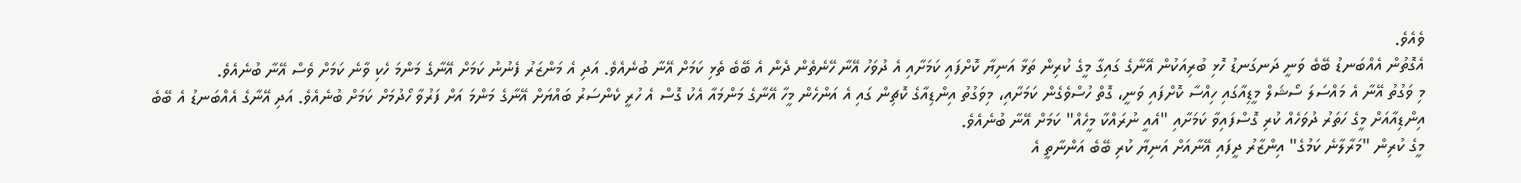ވެއެވެ.
އެގޮތުން އެއްބަނޑު ބޭބެ ވަނީ ދަނގަނޑު ހޮޅި ބުރިއަކުން އޭނާގެ ގައިގާ މީގެ ކުރިން ތަޅާ އަނިޔާ ކޮށްފައި ކަމަށާއި އެ ދުވަހު އޭނާ ހޭނެތެން ދެން އެ ބޭބެ ތެޅި ކަމަށް އޭނާ ބުނެއެވެ. އަދި އެ މަންޒަރު ފެނުނު ކަމަށް އޭނާގެ މަންމަ ހެކި ވާނެ ކަމަށް ވެސް އޭނާ ބުނެއެވެ.
މި ވަގުތު އޭނާ އެ މައްސަލަ ސޯޝަލް މީޑިއާގައި ހިއްސާ ކޮށްފައި ވަނީ، ގޮތް ހުސްވެގެން ކަމަށާއި، މިވަގުތު އިންޑިއާގެ ކޮޗިން ގައި އެ އަންހެން މީހާ އޭނާގެ މަންމައާ އެކު ގޮސް އެ ހުރީ ކެންސަރު ބައްޔަށް އޭނާގެ މަންމަ އަށް ފަރުވާ ހޯދުމަށް ކަމަށް ބުނެއެވެ. އަދި އޭނާގެ އެއްބަނޑު އެ ބޭބެ އިންޑިއާއަށް މީގެ ހަތަރު ދުވަހެއް ކުރި ގޮސްފައިވާ ކަމަށާއި "އެއީ ނުރައްކާ މީހެއް" ކަމަށް އޭނާ ބުނެއެވެ.
މީގެ ކުރިން "މަރާލާނެ ކަމުގެ" އިންޒާރު ދީފައި އޭނާއަށް އަނިޔާ ކުރި ބޭބެ އަންނާތީ އެ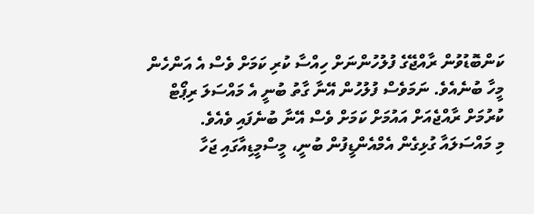ކަންބޮޑުވުން ރާއްޖޭގެ ފުލުހުންނަށް ހިއްސާ ކުރި ކަމަށް ވެސް އެ އަންހެން މީހާ ބުނެއެވެ. ނަމަވެސް ފުލުހުން އޭނާ ގާތު ބުނީ އެ މައްސަލަ ރިޕޯޓް ކުރުމަށް ރާއްޖެއަށް އައުމަށް ކަމަށް ވެސް އޭނާ ބުނެފައި ވެއެވެ.
މި މައްސަލައާ ގުޅިގެން އެމްއެންޑީފުން ބުނީ، މީސްމީޑިއާގައި ޖަހާ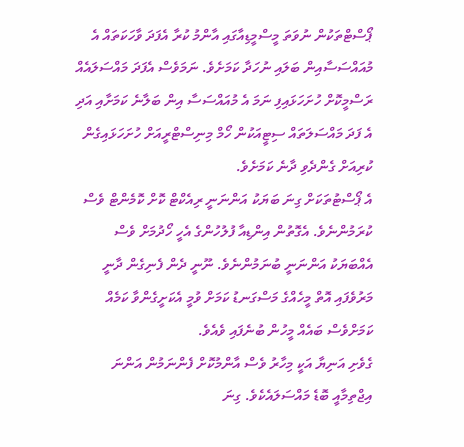ޕޯސްޓްތަކުން ނުވަތަ މީސްމީޑިއާގައި އާންމު ކުރާ އެފަދަ ވާހަކަތައް އެ މުއައްސަސާއިން ބަލައި ނުހަދާ ކަމަށެވެ. ނަމަވެސް އެފަދަ މައްސަލައެއް ރަސްމީކޮށް ހުށަހަޅައިފި ނަމަ އެ މުއައްސަސާ އިން ބަލާނެ ކަމަށާއި އަދި އެ ފަދަ މައްސަލަތައް ސިޓީއަކުން ހޯމް މިނިސްޓްރީއަށް ހުށަހަޅައިގެން ކުރިއަށް ގެންދެވި ދާނެ ކަމަށެވެ.
އެ ޕޯސްޓުތަކަށް ގިނަ ބަޔަކު އަންނަނީ ރިއެކްޓް ކޮށް ކޮމެންޓް ވެސް ކުރަމުންނެވެ. އެގޮތުން އިންޑިއާ ފުލުހުންގެ އެހީ ހޯދުމަށް ވެސް އެއްބަޔަކު އަންނަނީ ބުނަމުންނެވެ. ނޫނީ ދެން ފެނިގެން ދާނީ މަރުވެފައި އޮތް މީހެއްގެ މަސްގަނޑު ކަމަށް ވުމީ އެކަށީގެންވާ ކަމެއް ކަމަށްވެސް ބައެއް މީހުން ބުނެފައި ވެއެވެ.
ގެވެށި އަނިޔާ އަކީ މިހާރު ވެސް އާންމުކޮށް ފެންނަމުން އަންނަ އިޖްތިމާއީ ބޮޑެ މައްސަލައެކެވެ. ގިނަ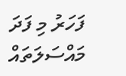ފަހަރު މި ފަދަ މައްސަލަތައް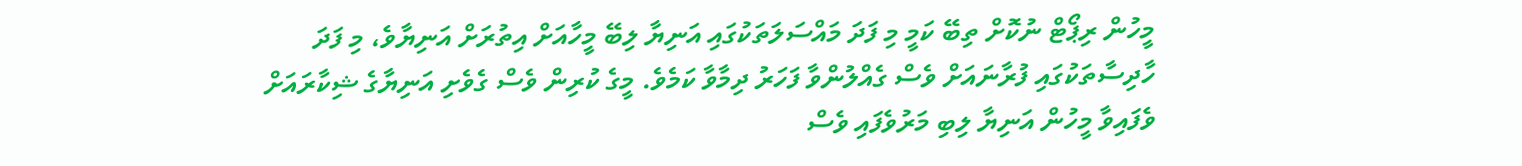މީހުން ރިޕޯޓް ނުކޮށް ތިބޭ ކަމީ މި ފަދަ މައްސަލަތަކުގައި އަނިޔާ ލިބޭ މީހާއަށް އިތުރަށް އަނިޔާވެ، މި ފަދަ ހާދިސާތަކުގައި ފުރާނައަށް ވެސް ގެއްލުންވާ ފަހަރު ދިމާވާ ކަމެވެ. މީގެ ކުރިން ވެސް ގެވެށި އަނިޔާގެ ޝިކާރައަށް ވެފައިވާ މީހުން އަނިޔާ ލިބި މަރުވެފައި ވެސް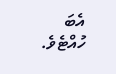އެބަ ހުއްޓެވެ.